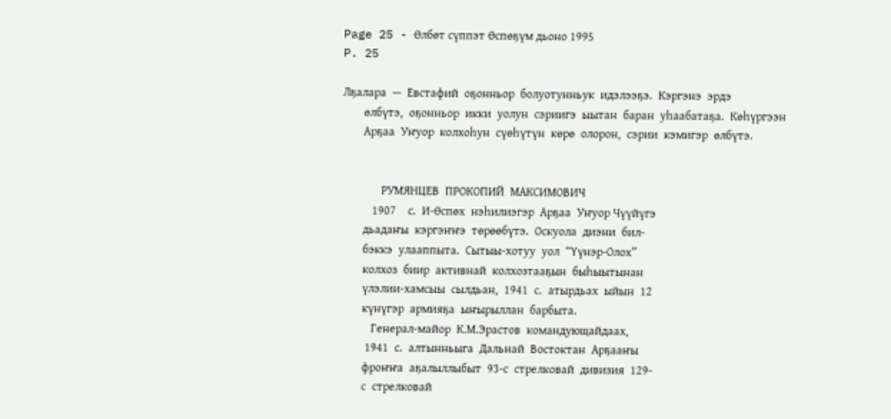Page 25 - Өлбөт сүппэт Өспөҕүм дьоно 1995
P. 25

Лҕалара  —  Евстафий  оҕонньор  болуотунньук  идэлээҕэ.  Кэргэнэ  эрдэ
       өлбүтэ,  оҕонньор  икки  уолун  сэриигэ  ыытан  баран  уһаабатаҕа.  Көһүргээн
       Арҕаа  Уҥуор  колхоһун  сүөһүтүн  көрө  олорон,  сэрии  кэмигэр  өлбүтэ.


             РУМЯНЦЕВ  ПРОКОПИЙ  МАКСИМОВИЧ
          1907    с.  И-Өспөх  нэһилиэгэр  Арҕаа  Уҥуор Чүүйүгэ
       дьадаҥы  кэргэҥҥэ  төрөөбүтэ.  Оскуола  диэни  бил-
       бэккэ  улааппыта.  Сытыы-хотуу  уол  “Үүнэр-Олох”
       колхоз  биир  активнай  колхозтааҕын  быһыытынан
       үлэлии-хамсыы  сылдьан,  1941  с.  атырдьах  ыйын  12
       күнүгэр  армияҕа  ыҥырыллан  барбыта.
          Генерал-майор  К.М.Эрастов  командующайдаах,
        1941  с.  алтынньыга  Дальнай  Востоктан  Арҕааҥы
       фроҥҥа  аҕалыллыбыт  93-с  стрелковай  дивизия  129-
       с  стрелковай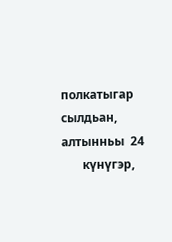полкатыгар  сылдьан,  алтынньы  24
       күнүгэр,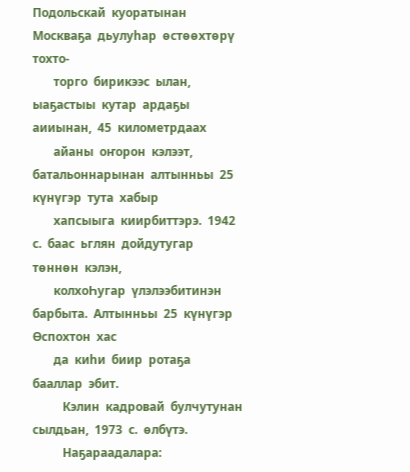Подольскай  куоратынан  Москваҕа  дьулуһар  өстөөхтөрү  тохто-
       торго  бирикээс  ылан,  ыаҕастыы  кутар  ардаҕы  аииынан,  45  километрдаах
       айаны  оҥорон  кэлээт,  батальоннарынан  алтынньы  25  күнүгэр  тута  хабыр
       хапсыыга  киирбиттэрэ.  1942  с.  баас  ьглян  дойдутугар  төннөн  кэлэн,
       колхоҺугар  үлэлээбитинэн  барбыта.  Алтынньы  25  күнүгэр  Өспохтон  хас
       да  киһи  биир  ротаҕа  бааллар  эбит.
          Кэлин  кадровай  булчутунан  сылдьан,  1973  с.  өлбүтэ.
          Наҕараадалара: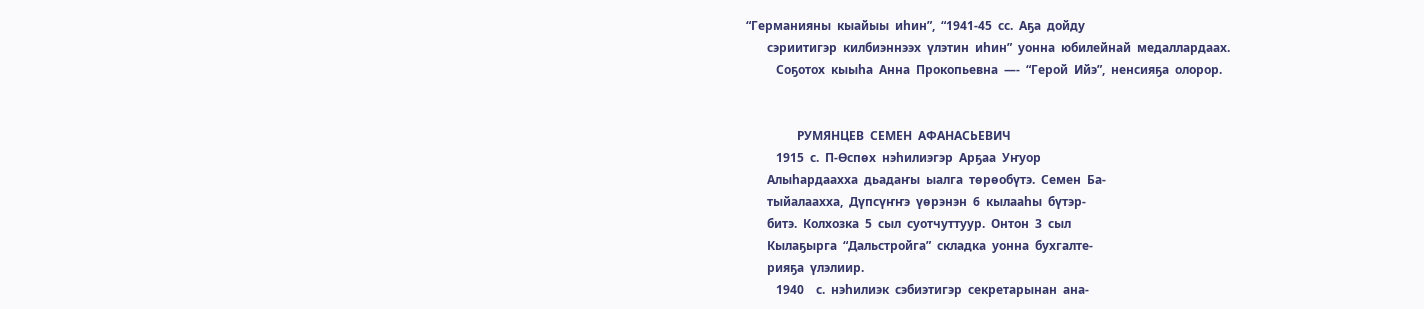“Германияны  кыайыы  иһин”,  “1941-45  сс.  Аҕа  дойду
       сэриитигэр  килбиэннээх  үлэтин  иһин”  уонна  юбилейнай  медаллардаах.
          Соҕотох  кыыһа  Анна  Прокопьевна  —-  “Герой  Ийэ”,  ненсияҕа  олорор.


                 РУМЯНЦЕВ  СЕМЕН  АФАНАСЬЕВИЧ
          1915  с.  П-Өспөх  нэһилиэгэр  Арҕаа  Уҥуор
       Алыһардаахха  дьадаҥы  ыалга  төрөобүтэ.  Семен  Ба-
       тыйалаахха,  Дүпсүҥҥэ  үөрэнэн  6  кылааһы  бүтэр-
       битэ.  Колхозка  5  сыл  суотчуттуур.  Онтон  3  сыл
       Кылаҕырга  “Дальстройга”  складка  уонна  бухгалте-
       рияҕа  үлэлиир.
          1940    с.  нэһилиэк  сэбиэтигэр  секретарынан  ана-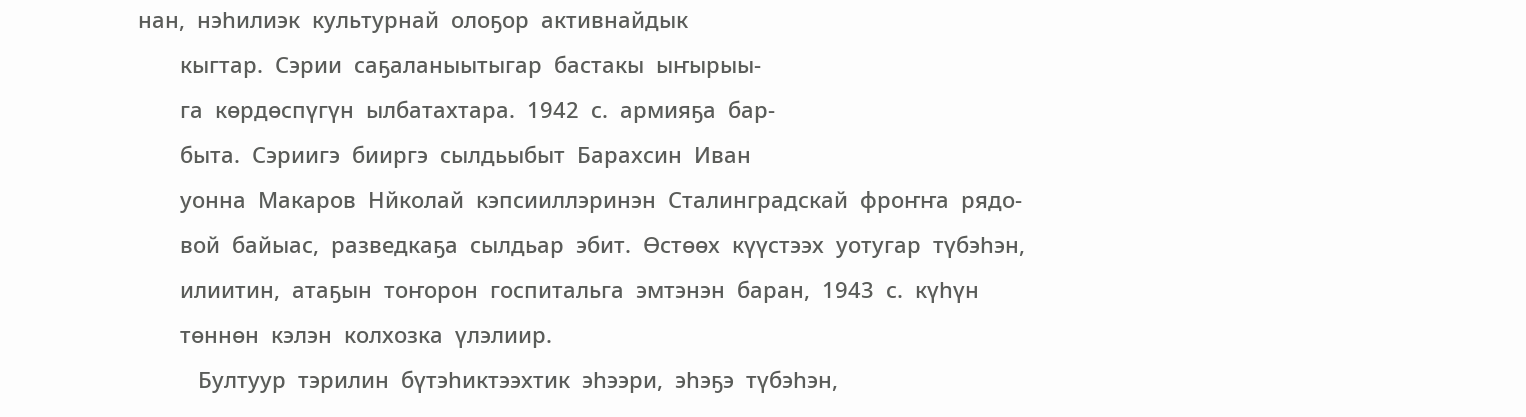нан,  нэһилиэк  культурнай  олоҕор  активнайдык
       кыгтар.  Сэрии  саҕаланыытыгар  бастакы  ыҥырыы-
       га  көрдөспүгүн  ылбатахтара.  1942  с.  армияҕа  бар-
       быта.  Сэриигэ  бииргэ  сылдьыбыт  Барахсин  Иван
       уонна  Макаров  Нйколай  кэпсииллэринэн  Сталинградскай  фроҥҥа  рядо-
       вой  байыас,  разведкаҕа  сылдьар  эбит.  Өстөөх  күүстээх  уотугар  түбэһэн,
       илиитин,  атаҕын  тоҥорон  госпитальга  эмтэнэн  баран,  1943  с.  күһүн
       төннөн  кэлэн  колхозка  үлэлиир.
          Бултуур  тэрилин  бүтэһиктээхтик  эһээри,  эһэҕэ  түбэһэн,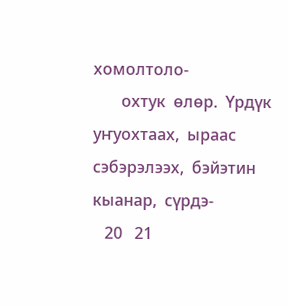хомолтоло-
       охтук  өлөр.  Үрдүк  уҥуохтаах,  ыраас  сэбэрэлээх,  бэйэтин  кыанар,  сүрдэ-
   20   21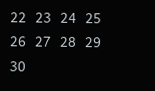22   23   24   25   26   27   28   29   30